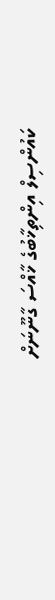ކައުންސިލް އިންތިޚާބުގެ ޚާއްސަ ގާނޫނަށް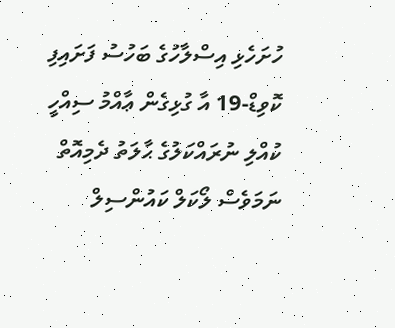ހުށަހެޅި އިސްލާހުގެ ބަހުސު ފަށައިފި
ކޮވިޑް-19 އާ ގުޅިގެން ޢާއްމު ސިއްހީ ކުއްލި ނުރައްކަލުގެ ޙާލަތު ދެމިއޮތް ނަމަވެސް ލޯކަލް ކައުންސިލް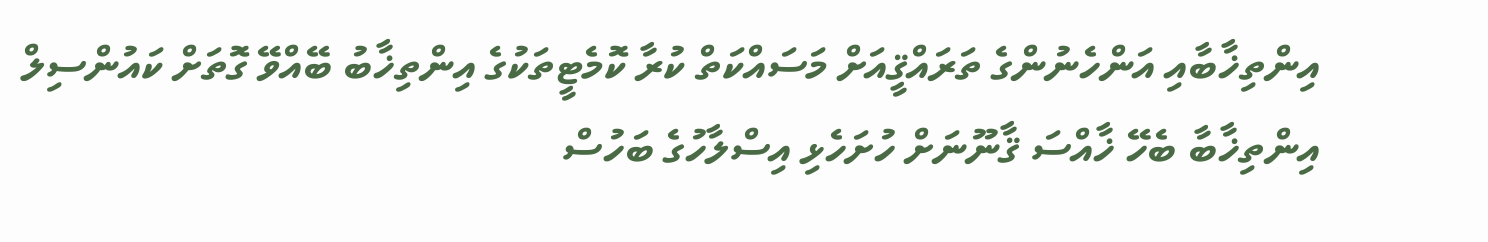އިންތިޚާބާއި އަންހެނުންގެ ތަރައްޤީއަށް މަސައްކަތް ކުރާ ކޮމެޓީތަކުގެ އިންތިޚާބު ބޭއްވޭ ގޮތަށް ކައުންސިލް އިންތިޚާބާ ބެހޭ ޚާއްސަ ޤާނޫނަށް ހުށަހެޅި އިސްލާހުގެ ބަހުސް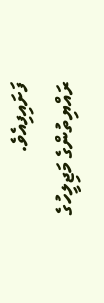ފަށައިފިއެވެ.
ރައްޔިތުންގެ މަޖިލީހުގެ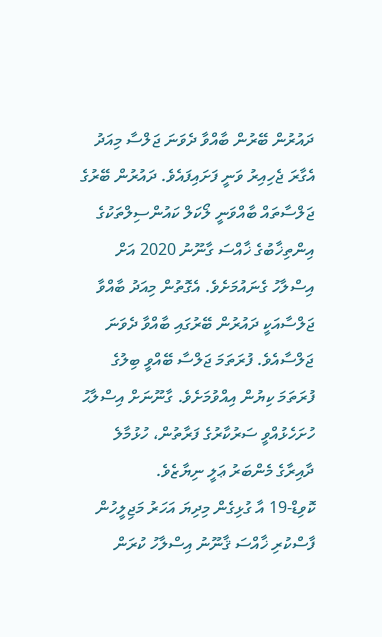ދައުރުން ބޭރުން ބާއްވާ ދެވަނަ ޖަލްސާ މިއަދު އެގާރަ ޖެހިއިރު ވަނީ ފަށައިފައެވެ. ދައުރުން ބޭރުގެ ޖަލްސާތައް ބާއްވަނީ ލޯކަލް ކައުންސިލްތަކުގެ އިންތިޚާބުގެ ޚާއްސަ ގާނޫނު 2020 އަށް އިސްލާހު ގެނައުމަށެވެ. އެގޮތުން މިއަދު ބާއްވާ ޖަލްސާއަކީ ދައުރުން ބޭރުގައި ބާއްވާ ދެވަނަ ޖަލްސާއެވެ. ފުރަތަމަ ޖަލްސާ ބޭއްވީ ބިލުގެ ފުރަތަމަ ކިޔުން އިއްވުމަށެވެ. ގާނޫނަށް އިސްލާޙު ހުށަހެޅުއްވީ ސަރުކާރުގެ ފަރާތުން، ހުޅުމާލެ ދާއިރާގެ މެންބަރު ޢަލީ ނިޔާޒެވެ.
ކޮވިޑް-19 އާ ގުޅިގެން މިދިޔަ އަހަރު މަޖިލީހުން ފާސްކުރި ޚާއްސަ ޤާނޫނު އިސްލާހު ކުރަން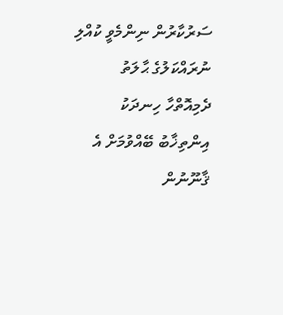ސަރުކާރުން ނިންމެވީ ކުއްލި ނުރައްކަލުގެ ޙާލަތު ދެމިއޮތްހާ ހިނދަކު އިންތިޚާބު ބޭއްވުމަށް އެ ޤާނޫނުން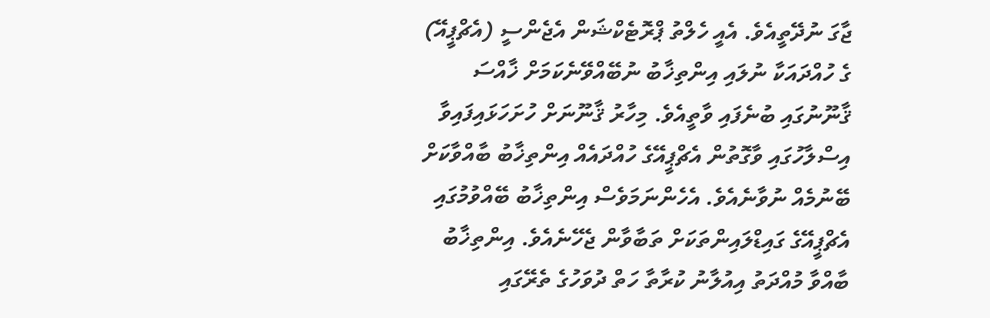ޖާގަ ނުދޭތީއެވެ. އެއީ ހެލްތު ޕްރޮޓެކްޝަން އެޖެންސީ (އެޗްޕީއޭ) ގެ ހުއްދައަކާ ނުލައި އިންތިޚާބު ނުބޭއްވޭނެކަމަށް ޚާއްސަ ޤާނޫނުގައި ބުނެފައި ވާތީއެވެ. މިހާރު ޤާނޫނަށް ހުށަހަޅައިފައިވާ އިސްލާހުގައި ވާގޮތުން އެޗްޕީއޭގެ ހުއްދައެއް އިންތިޚާބު ބާއްވާކަށް ބޭނުމެއް ނުވާނެއެވެ. އެހެންނަމަވެސް އިންތިޚާބު ބޭއްވުމުގައި އެޗްޕީއޭގެ ގައިޑްލައިންތަކަށް ތަބާވާން ޖެހޭނެއެވެ. އިންތިޚާބު ބާއްވާ މުއްދަތު އިއުލާނު ކުރާތާ ހަތް ދުވަހުގެ ތެރޭގައި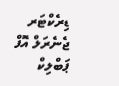ޑިރެކްޓަރ ޖެނެރަލް އޮފް ޕަބްލިކް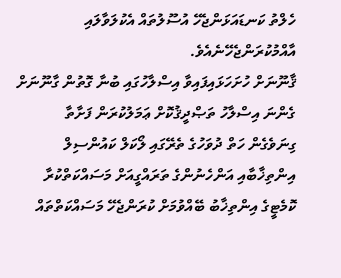ހެލްތު ކަނޑައަޅަންޖެހޭ އުސޫލުތައް އެކުލަވާލައި އާއްމުކުރަންޖެހޭނެއެވެ.
ޤާނޫނަށް ހުށަހަޅައިފައިވާ އިސްލާހުގައި ބުނާ ގޮތުން ގާނޫނަށް ގެންނަ އިސްލާހު ތަޞްދީޤުކޮށް ޢަމަލުކުރަން ފަށާތާ ގިނަވެގެން ހަތް ދުވަހުގެ ތެރޭގައި ލޯކަލް ކައުންސިލް އިންތިޚާބާއި އަންހެނުންގެ ތަރައްގީއަށް މަސައްކަތްކުރާ ކޮމެޓީގެ އިންތިޚާބު ބޭއްވުމަށް ކުރަންޖެހޭ މަސައްކަތްތައް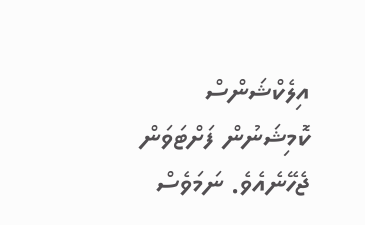އިލެކްޝަންސް ކޮމިޝަނުން ފަށްޓަވަން ޖެހޭނެއެވެ. ނަމަވެސް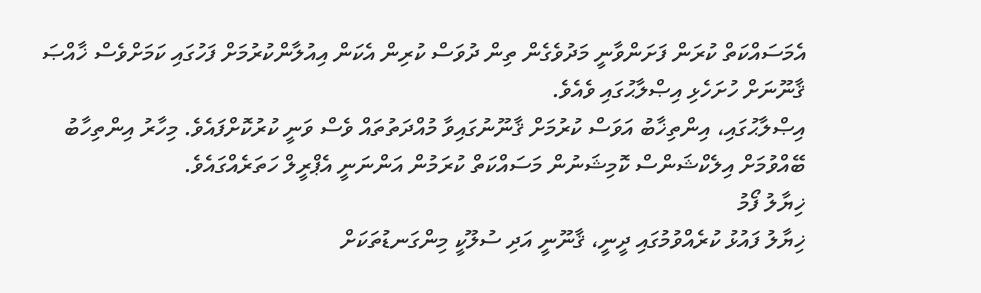އެމަސައްކަތް ކުރަން ފަށަންވާނީ މަދުވެގެން ތިން ދުވަސް ކުރިން އެކަން އިއުލާންކުރުމަށް ފަހުގައި ކަމަށްވެސް ޚާއްޞަ ޤާނޫނަށް ހުށަހެޅި އިޞްލާޙުގައި ވެއެވެ.
އިޞްލާޙުގައި، އިންތިޚާބު އަވަސް ކުރުމަށް ޤާނޫނުގައިވާ މުއްދަތުތައް ވެސް ވަނީ ކުރުކޮށްފައެވެ. މިހާރު އިންތިހާބު ބޭއްވުމަށް އިލެކްޝަންސް ކޮމިޝަނުން މަސައްކަތް ކުރަމުން އަންނަނީ އެޕްރީލް ހަތަރެއްގައެވެ.
ޚިޔާލު ފޯމު
ޚިޔާލު ފައުޅު ކުރެއްވުމުގައި ދީނީ، ޤާނޫނީ އަދި ސުލޫކީ މިންގަނޑުތަކަށް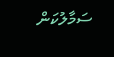ސަމާލުކަން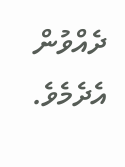ދެއްވުން އެދެމެވެ.